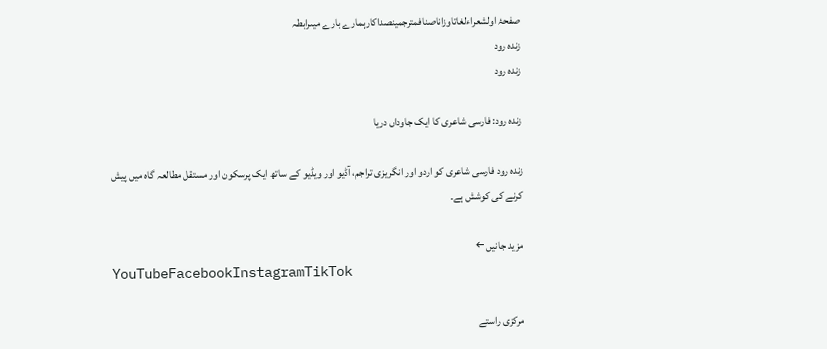صفحۂ اولشعراءلغاتاوزاناصنافمترجمینصداکارہمارے بارے میںرابطہ
زندہ رود
زندہ رود

زندہ رود: فارسی شاعری کا ایک جاوداں دریا

زندہ رود فارسی شاعری کو اردو اور انگریزی تراجم، آڈیو اور ویڈیو کے ساتھ ایک پرسکون اور مستقل مطالعہ گاہ میں پیش کرنے کی کوشش ہے۔

مزید جانیں ←
YouTubeFacebookInstagramTikTok

مرکزی راستے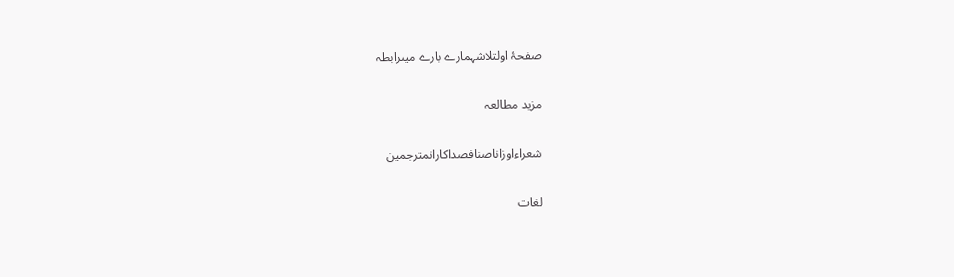صفحۂ اولتلاشہمارے بارے میںرابطہ

مزید مطالعہ

شعراءاوزاناصنافصداکارانمترجمین

لغات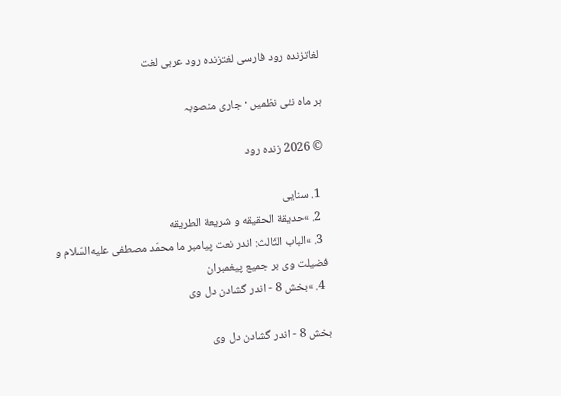لغاتزندہ رود فارسی لغتزندہ رود عربی لغت

ہر ماہ نئی نظمیں · جاری منصوبہ

© 2026 زندہ رود

  1. سنایی
  2. »حدیقة الحقیقه و شریعة الطریقه
  3. »الباب الثّالث: اندر نعت پیامبر ما محمّد مصطفی علیه‌السّلام و فضیلت وی بر جمیع پیغمبران
  4. »بخش 8 - اندر گشادن دل وی

بخش 8 - اندر گشادن دل وی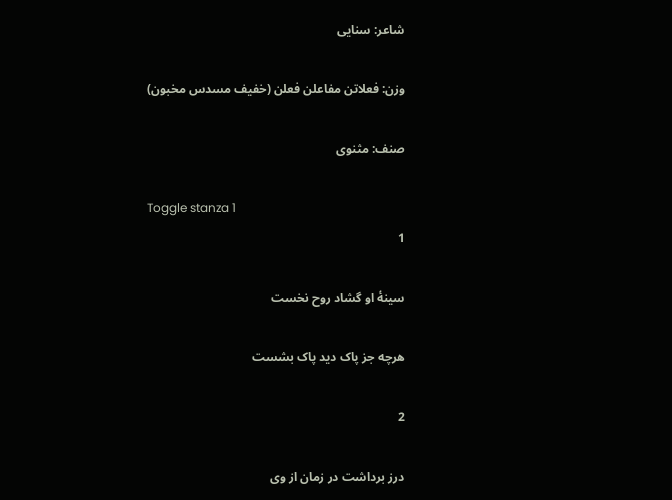شاعر: سنایی

وزن: فعلاتن مفاعلن فعلن (خفیف مسدس مخبون)

صنف: مثنوی

Toggle stanza 1
1

سینهٔ او گشاد روح نخست

هرچه جز پاک دید پاک بشست

2

درز برداشت در زمان از وی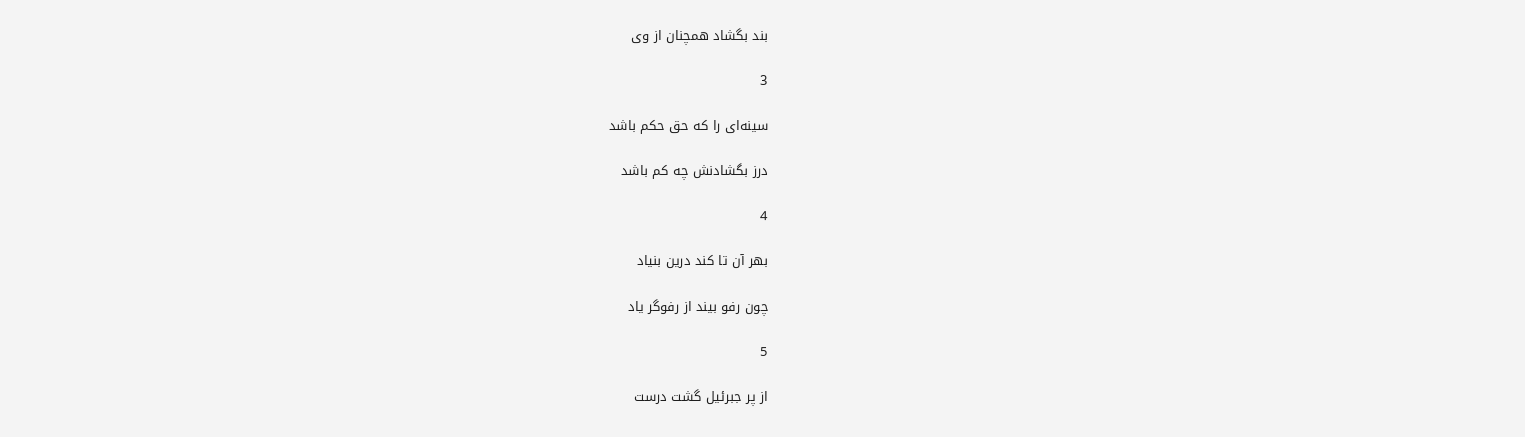بند بگشاد همچنان از وی

3

سینه‌ای را که حق حکم باشد

درز بگشادنش چه کم باشد

4

بهر آن تا کند درین بنیاد

چون رفو بیند از رفوگر یاد

5

از پر جبرئیل گشت درست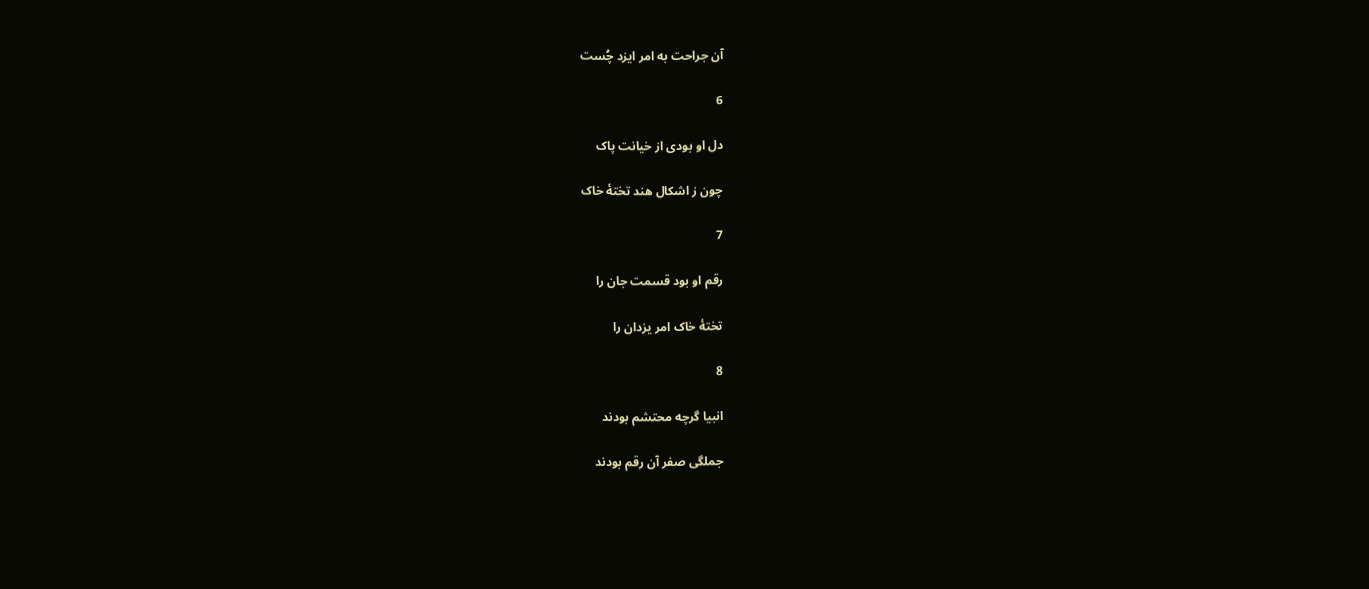آن جراحت به امر ایزد چُست

6

دل او بودی از خیانت پاک

چون ز اشکال هند تختهٔ خاک

7

رقم او بود قسمت جان را

تختهٔ خاک امر یزدان را

8

انبیا گرچه محتشم بودند

جملگی صفر آن رقم بودند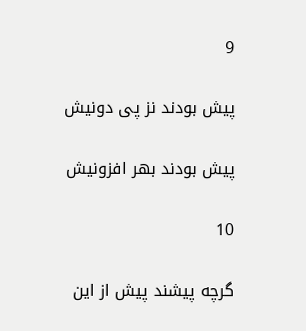9

پیش بودند نز پی دونیش

پیش بودند بهر افزونیش

10

گرچه پیشند پیش از این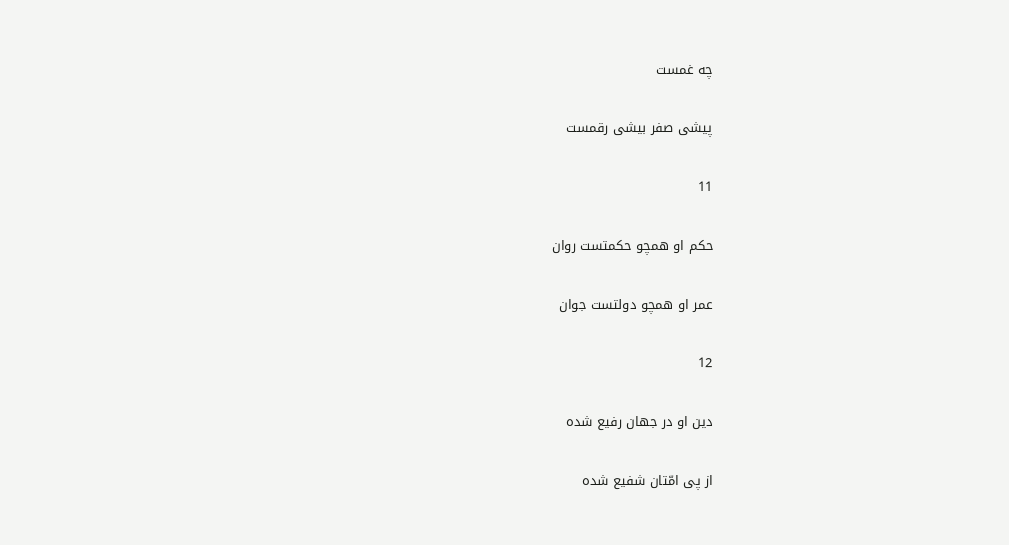چه غمست

پیشی صفر بیشی رقمست

11

حکم او همچو حکمتست روان

عمر او همچو دولتست جوان

12

دین او در جهان رفیع شده

از پی امّتان شفیع شده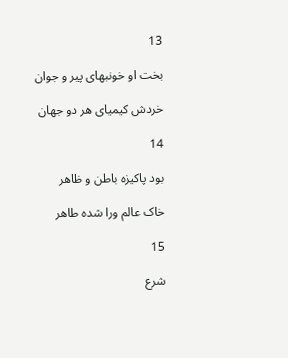13

بخت او خونبهای پیر و جوان

خردش کیمیای هر دو جهان

14

بود پاکیزه باطن و ظاهر

خاک عالم ورا شده طاهر

15

شرع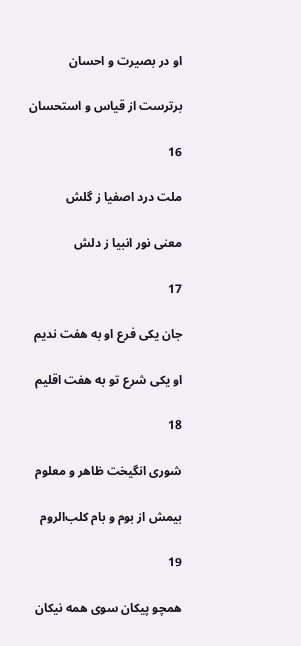او در بصیرت و احسان

برترست از قیاس و استحسان

16

ملت درد اصفیا ز گلش

معنی نور انبیا ز دلش

17

جان یکی فرع او به هفت ندیم

او یکی شرع تو به هفت اقلیم

18

شوری انگیخت ظاهر و معلوم

بیمش از بوم و بام کلب‌الروم

19

همچو پیکان سوی همه نیکان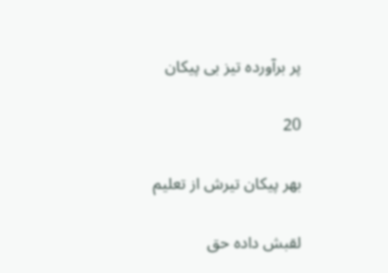پر برآورده تیز بی پیکان

20

بهر پیکان تیرش از تعلیم

لقبش داده حق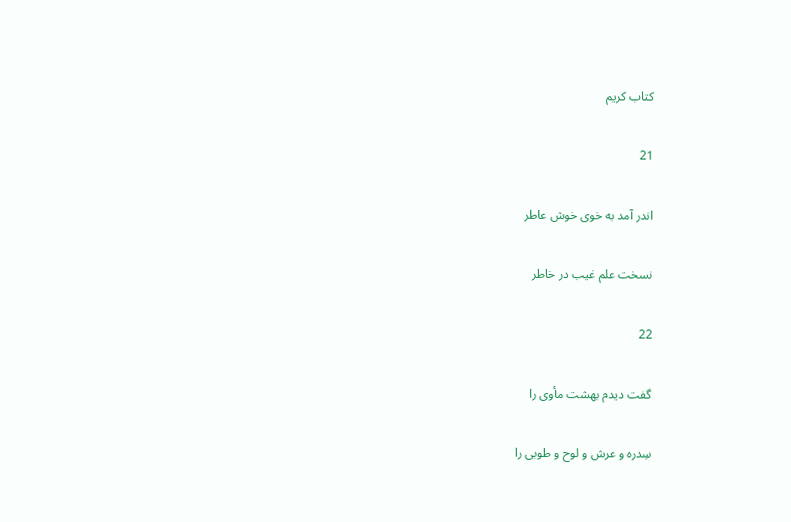کتاب کریم

21

اندر آمد به خوی خوش عاطر

نسخت علم غیب در خاطر

22

گفت دیدم بهشت مأوی را

سِدره و عرش و لوح و طوبی را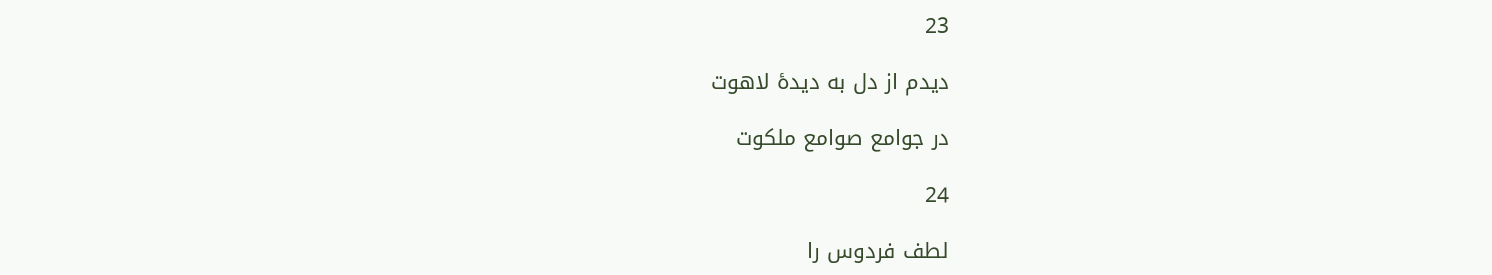23

دیدم از دل به دیدهٔ لاهوت

در جوامع صوامع ملکوت

24

لطف فردوس را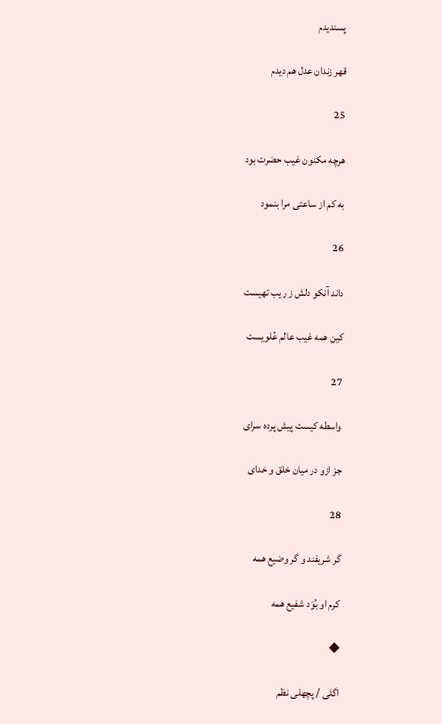پسندیدم

قهر زندان عدل هم دیدم

25

هرچه مکنون غیب حضرت بود

به کم از ساعتی مرا بنمود

26

داند آنکو دلش ز ریب تهیست

کین همه غیب عالم عُلویست

27

واسطه کیست پیش پرده سرای

جز ازو در میان خلق و خدای

28

گر شریفند و گر وضیع همه

کرم او بُوَد شفیع همه

◆

اگلی / پچھلی نظم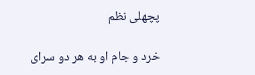پچھلی نظم

خرد و جام او به هر دو سرای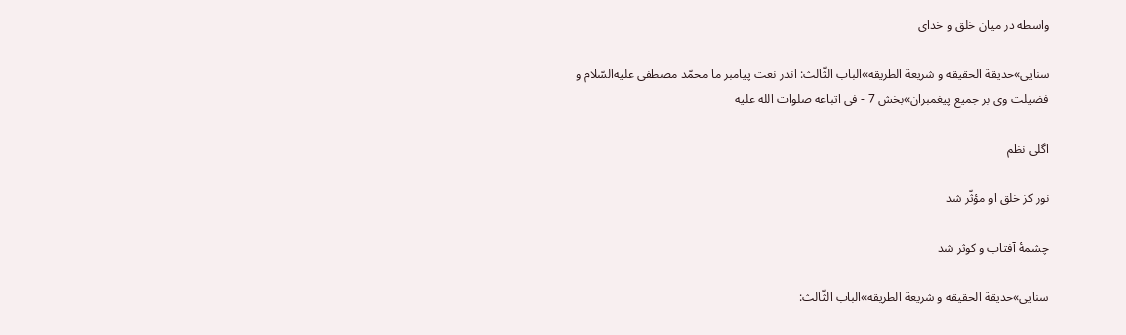واسطه در میان خلق و خدای

سنایی»حدیقة الحقیقه و شریعة الطریقه»الباب الثّالث: اندر نعت پیامبر ما محمّد مصطفی علیه‌السّلام و فضیلت وی بر جمیع پیغمبران»بخش 7 - فی اتباعه صلوات الله علیه

اگلی نظم

نور کز خلق او مؤثّر شد

چشمهٔ آفتاب و کوثر شد

سنایی»حدیقة الحقیقه و شریعة الطریقه»الباب الثّالث: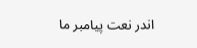اندر نعت پیامبر ما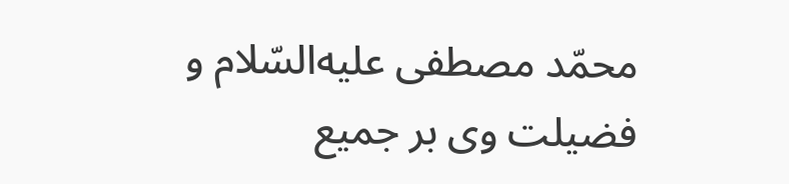محمّد مصطفی علیه‌السّلام و فضیلت وی بر جمیع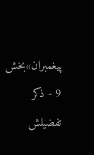پیغمبران»بخش 9 - ذکر تفضیلش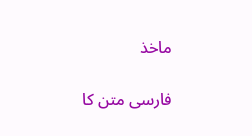ماخذ

فارسی متن کا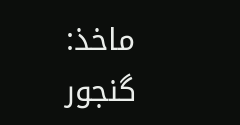ماخذ: گنجور